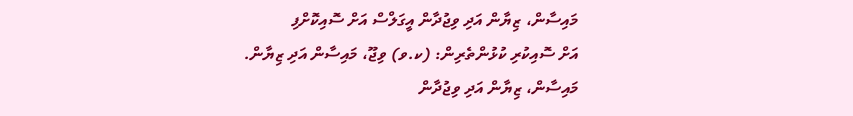މައިސާން، ޒިޔާން އަދި ވިޖުދާން އީގަލްސް އަށް ސޮއިކޮށްފި
އަށް ސޮއިކުރި ކުޅުންތެރިން: (ކ.ވ) ވިޖޫ، މައިސާން އަދި ޒިޔާން.
މައިސާން، ޒިޔާން އަދި ވިޖުދާން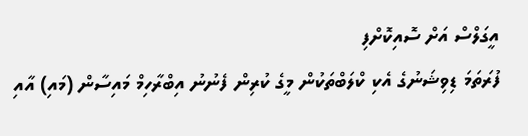އީގަލްސް އަށް ސޮއިކޮށްފި
ފުރަތަމަ ޑިވިޝަނުގެ އެކި ކްލަބްތަކުން މީގެ ކުރިން ފެނުނު އިބްރާހިމް މައިސާން (މައި) އާއި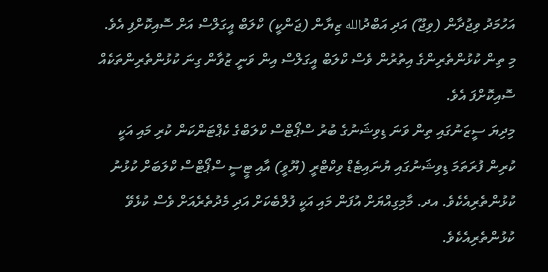އަހުމަދު ވިޖުދާން (ވިޖޫ) އަދި އަބްދުالله ޒިޔާން (ޖަންކީ) ކްލަބް އީގަލްސް އަށް ސޮއިކޮށްފި އެވެ.
މި ތިން ކުޅުންތެރިންގެ އިތުރުން ވެސް ކްލަބް އީގަލްސް އިން ވަނީ ޒުވާން ގިނަ ކުޅުންތެރިންތަކެއް ސޮއިކޮށްފަ އެވެ.
މިދިޔަ ސީޒަނުގައި ތިން ވަނަ ޑިވިޝަނުގެ ބުރު ސްޕޯޓްސް ކްލަބްގެ ކެޕްޓަންކަން ކުރި މައި އަކީ ކުރިން ފުރަތަމަ ޑިވިޝަނުގައި ޔުނައިޓެޑް ވިކްޓްރީ (ޔޫވީ) އާއި ޓީސީ ސްޕޯޓްސް ކްލަބަށް ކުޅުނު ކުޅުންތެރިއެކެވެ. އދ. މާމިގިއްޔަށް އުފަން މައި އަކީ ފުލްބެކަށް އަދި މެދުތެރެއަށް ވެސް ކުޅެވޭ ކުޅުންތެރިއެކެވެ.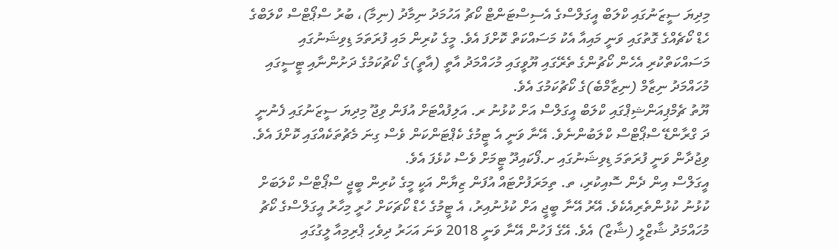މިދިޔަ ސީޒަނުގައި ކްލަބް އީގަލްސްގެ އެސިސްޓަންޓް ކޯޗު އަހުމަދު ނިމާދު (ނިމާ)، ބުރު ސްޕޯޓްސް ކްލަބްގެ ހެޑް ކޯޗެއްގެ ގޮތުގައި ވަނީ މައިއާ އެކު މަސައްކަތް ކޮށްފަ އެވެ. މީގެ ކުރިން މައި ފުރަތަމަ ޑިވިޝަނުގައި މަސައްކަތްކުރި އެހެން ކޯޗުންގެ ތެރޭގައި ޔޫވީގައި މުހައްމަދު އާތީ (އާތީ)ގެ ކޯޗުކަމުގެ ދަށުންނާއި ޓީސީގައި މުހައްމަދު ނިޒާމް (ނިޒާމްބެ)ގެ ކޯޗުކަމުގަ އެވެ.
ޔޫތު ޗެމްޕިއަންޝިޕްގައި ކްލަބް އީގަލްސް އަށް ކުޅުނު ރ. އަލިފުއްޓަށް އުފަން ވިޖޫ މިދިޔަ ސީޒަނުގައި ފެނުނީ ދަ ގްރާންޑޭ ސްޕޯޓްސް ކްލަބުންނެވެ. އޭނާ ވަނީ އެ ޓީމުގެ ކެޕްޓަންކަން ވެސް ގިނަ މެޗުތަކެއްގައި ކޮށްފަ އެވެ. ވިޖުދާން ވަނީ ފުރަތަމަ ޑިވިޝަނުގައި ށ.ފޯކައިދޫ ޓީމަށް ވެސް ކުޅެފަ އެވެ.
އީގަލްސް އިން ދެން ސޮއިކުރި، ތ. ތިމަރަފުށްޓައް އުފަން ޒިޔާން އަކީ މީގެ ކުރިން ބީޖީ ސްޕޯޓްސް ކްލަބަށް ކުޅުނު ކުޅުންތެރިއެކެވެ. އޭރު އޭނާ ބީޖީ އަށް ކުޅުނުއިރު، އެ ޓީމުގެ ހެޑް ކޯޗަކަށް ހުރީ މިހާރު އީގަލްސްގެ ކޯޗު މުހައްމަދު ޝާޒްލީ (ޝާޒް) އެވެ. އޭގެ ފަހުން އޭނާ ވަނީ 2018 ވަނަ އަހަރު ދިވެހި ޕްރިމިއާ ލީގުގައި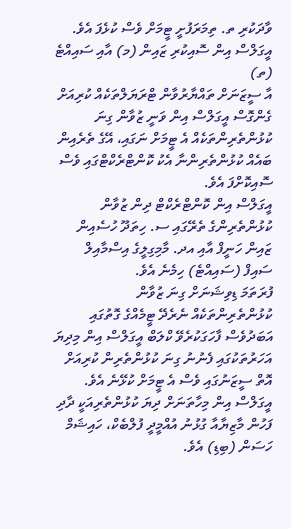ވާދަކުރި ތ. ތިމަރަފުށީ ޓީމަށް ވެސް ކުޅެފަ އެވެ.
އީގަލްސް އިން ސޮއިކުރި ޒައިން (މ) އާއި ސައިއްޓެ (ތ)
އާ ސީޒަނަށް ތައްޔާރުވާން ޓްރަޔަލްތަކެއް ކުރިއަށް ގެންގޮސް އީގަލްސް އިން ވަނީ ޒުވާން ގިނަ ކުޅުންތެރިންތަކެއް އެ ޓީމަށް ނަގައި، އޭގެ ތެރެއިން ބައެއް ކުޅުންތެރިންނާ އެކު ކޮންޓްރެކްޓްގައި ވެސް ސޮއިކޮށްފަ އެވެ.
އީގަލްސް އިން ކޮންޓްރެކްޓް ދިން ޒުވާން ކުޅުންތެރިންގެ ތެރޭގައި ސ. ހިތަދޫ ހުސެއިން ޒައިން ހަނީފް އާއި އދ. މާމިގިލީގެ އިސްމާއިލް ސައިފް (ސައިއްޓެ) ހިމެނެ އެވެ.
ފުރަތަމަ ޑިވިޝަނަށް ގިނަ ޒުވާން ކުޅުންތެރިންތަކެއް ނެރެދޭ ޓީމެއްގެ ގޮތުގައި އަބަދުވެސް ފާހަގަކުރެވޭ ކްލަބް އީގަލްސް އިން މިދިޔަ އަހަރުތަކުގައި ފެނުނު ގިނަ ކުޅުންތެރިން ކުރިއަށް އޮތް ސީޒަނުގައި ވެސް އެ ޓީމަށް ކުޅޭނެ އެވެ.
އީގަލްސް އިން މިހާތަނަށް ދިޔަ ކުޅުންތެރިއަކީ ދާދި ފަހުން މާޒިޔާއާ ގުޅުނު އުއްމީދީ ފުލްބެކް، ހައިޝަމް ހަސަން (ބިޑި) އެވެ.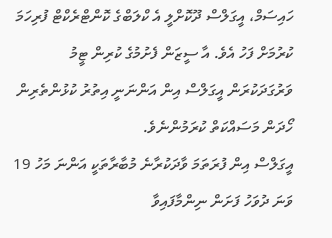ހައިސަމް، އީގަލްސް ދޫކޮށްލީ އެ ކްލަބްގެ ކޮންޓްރެކްޓް ފުރިހަމަ ކުރުމަށް ފަހު އެވެ. އާ ސީޒަން ފެށުމުގެ ކުރިން ޓީމު ވަރުގަދަކުރަން އީގަލްސް އިން އަންނަނީ އިތުރު ކުޅުންތެރިން ހޯދަން މަސައްކަތް ކުރަމުންނެވެ.
އީގަލްސް އިން ފުރަތަމަ ވާދަކުރާނެ މުބާރާތަކީ އަންނަ މަހު 19 ވަނަ ދުވަހު ފަށަން ނިންމާފައިވާ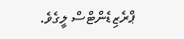ޕްރެޒިޑެންޓްސް ލީގެވެ.